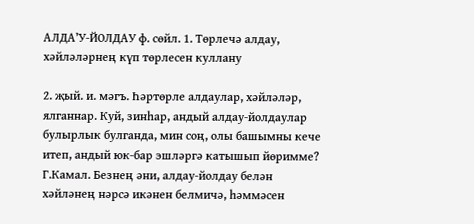АЛДА’У-ЙОЛДАУ ф. сөйл. 1. Төрлечә алдау, хәйләләрнең күп төрлесен куллану

2. җый. и. мәгъ. Һәртөрле алдаулар, хәйләләр, ялганнар. Куй, зинһар, андый алдау-йолдаулар булырлык булганда, мин соң, олы башымны кече итеп, андый юк-бар эшләргә катышып йөримме? Г.Камал. Безнең әни, алдау-йолдау белән хәйләнең нәрсә икәнен белмичә, һәммәсен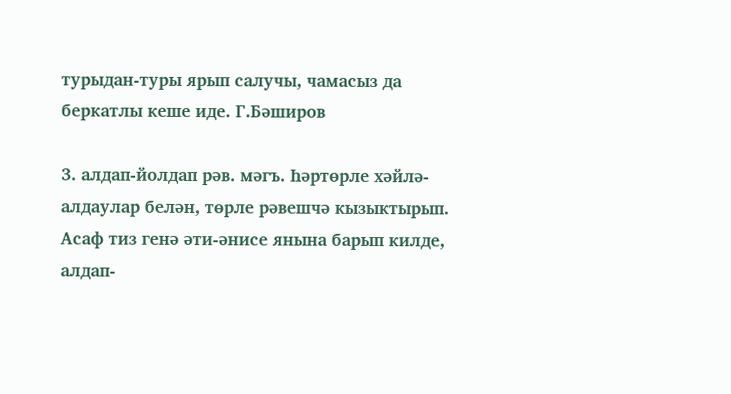турыдан-туры ярып салучы, чамасыз да беркатлы кеше иде. Г.Бәширов

3. алдап-йолдап рәв. мәгъ. Һәртөрле хәйлә-алдаулар белән, төрле рәвешчә кызыктырып. Асаф тиз генә әти-әнисе янына барып килде, алдап-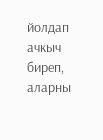йолдап ачкыч биреп, аларны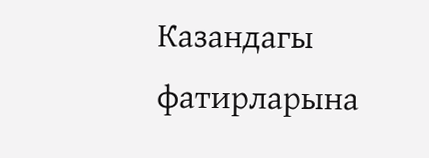Казандагы фатирларына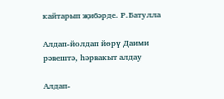кайтарып җибәрде. Р.Батулла

Алдап-йолдап йөрү Даими рәвештә, һәрвакыт алдау

Алдап-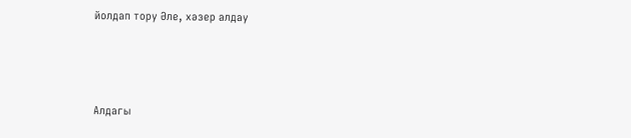йолдап тору Әле, хәзер алдау



Алдагы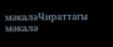мәкаләЧираттагы мәкалә